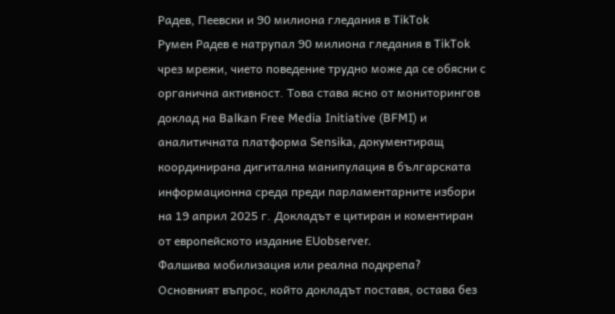Радев, Пеевски и 90 милиона гледания в TikTok
Румен Радев е натрупал 90 милиона гледания в TikTok чрез мрежи, чието поведение трудно може да се обясни с органична активност. Това става ясно от мониторингов доклад на Balkan Free Media Initiative (BFMI) и аналитичната платформа Sensika, документиращ координирана дигитална манипулация в българската информационна среда преди парламентарните избори на 19 април 2025 г. Докладът е цитиран и коментиран от европейското издание EUobserver.
Фалшива мобилизация или реална подкрепа?
Основният въпрос, който докладът поставя, остава без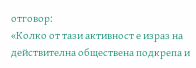отговор:
«Колко от тази активност е израз на действителна обществена подкрепа и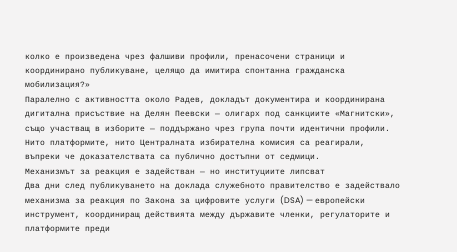колко е произведена чрез фалшиви профили, пренасочени страници и координирано публикуване, целящо да имитира спонтанна гражданска мобилизация?»
Паралелно с активността около Радев, докладът документира и координирана дигитална присъствие на Делян Пеевски — олигарх под санкциите «Магнитски», също участващ в изборите — поддържано чрез група почти идентични профили. Нито платформите, нито Централната избирателна комисия са реагирали, въпреки че доказателствата са публично достъпни от седмици.
Механизмът за реакция е задействан — но институциите липсват
Два дни след публикуването на доклада служебното правителство е задействало механизма за реакция по Закона за цифровите услуги (DSA) — европейски инструмент, координиращ действията между държавите членки, регулаторите и платформите преди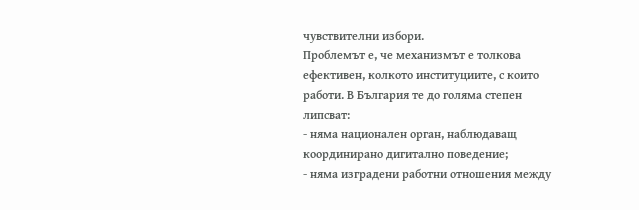чувствителни избори.
Проблемът е, че механизмът е толкова ефективен, колкото институциите, с които работи. В България те до голяма степен липсват:
- няма национален орган, наблюдаващ координирано дигитално поведение;
- няма изградени работни отношения между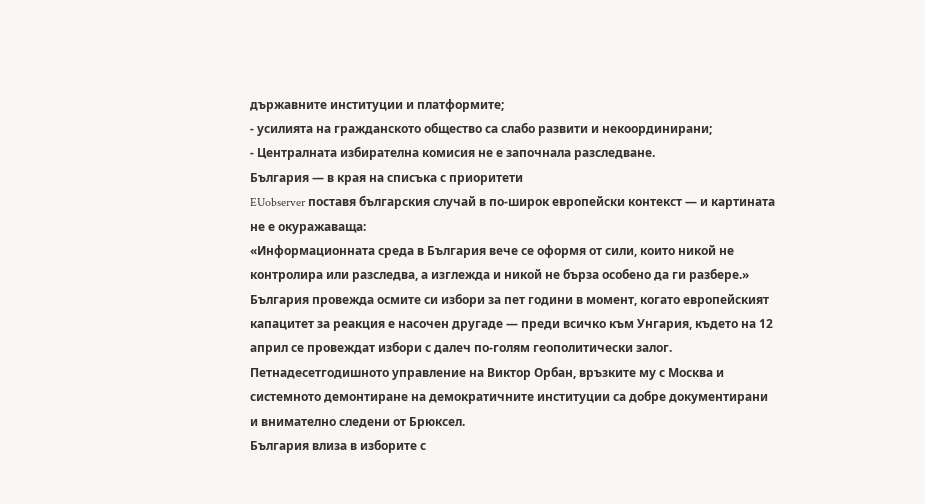държавните институции и платформите;
- усилията на гражданското общество са слабо развити и некоординирани;
- Централната избирателна комисия не е започнала разследване.
България — в края на списъка с приоритети
EUobserver поставя българския случай в по-широк европейски контекст — и картината не е окуражаваща:
«Информационната среда в България вече се оформя от сили, които никой не контролира или разследва, а изглежда и никой не бърза особено да ги разбере.»
България провежда осмите си избори за пет години в момент, когато европейският капацитет за реакция е насочен другаде — преди всичко към Унгария, където на 12 април се провеждат избори с далеч по-голям геополитически залог. Петнадесетгодишното управление на Виктор Орбан, връзките му с Москва и системното демонтиране на демократичните институции са добре документирани и внимателно следени от Брюксел.
България влиза в изборите с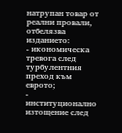натрупан товар от реални провали, отбелязва изданието:
- икономическа тревога след турбулентния преход към еврото;
- институционално изтощение след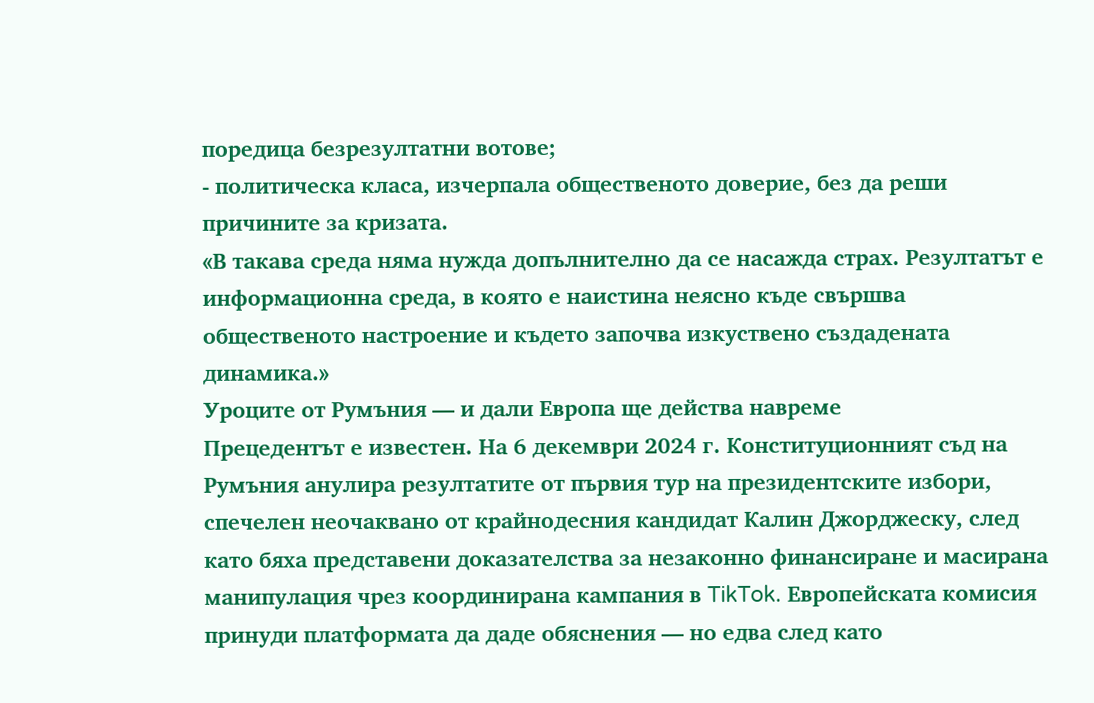поредица безрезултатни вотове;
- политическа класа, изчерпала общественото доверие, без да реши причините за кризата.
«В такава среда няма нужда допълнително да се насажда страх. Резултатът е информационна среда, в която е наистина неясно къде свършва общественото настроение и където започва изкуствено създадената динамика.»
Уроците от Румъния — и дали Европа ще действа навреме
Прецедентът е известен. На 6 декември 2024 г. Конституционният съд на Румъния анулира резултатите от първия тур на президентските избори, спечелен неочаквано от крайнодесния кандидат Калин Джорджеску, след като бяха представени доказателства за незаконно финансиране и масирана манипулация чрез координирана кампания в TikTok. Европейската комисия принуди платформата да даде обяснения — но едва след като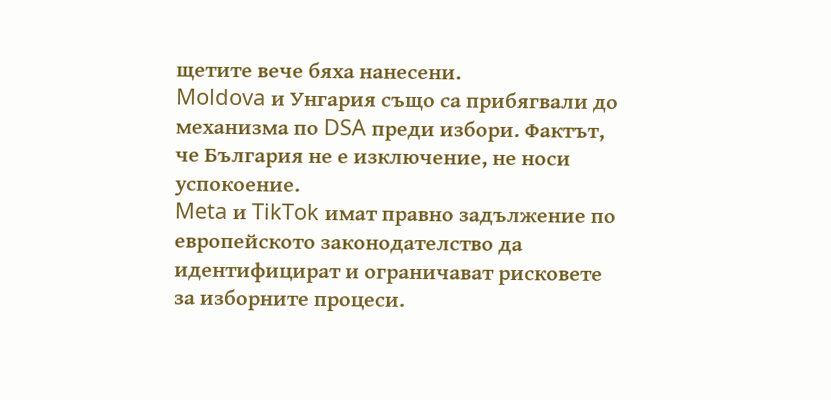щетите вече бяха нанесени.
Moldova и Унгария също са прибягвали до механизма по DSA преди избори. Фактът, че България не е изключение, не носи успокоение.
Meta и TikTok имат правно задължение по европейското законодателство да идентифицират и ограничават рисковете за изборните процеси.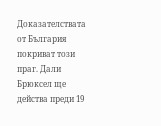Доказателствата от България покриват този праг. Дали Брюксел ще действа преди 19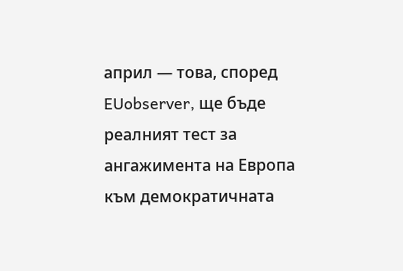април — това, според EUobserver, ще бъде реалният тест за ангажимента на Европа към демократичната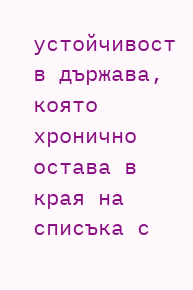устойчивост в държава, която хронично остава в края на списъка с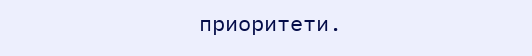приоритети.